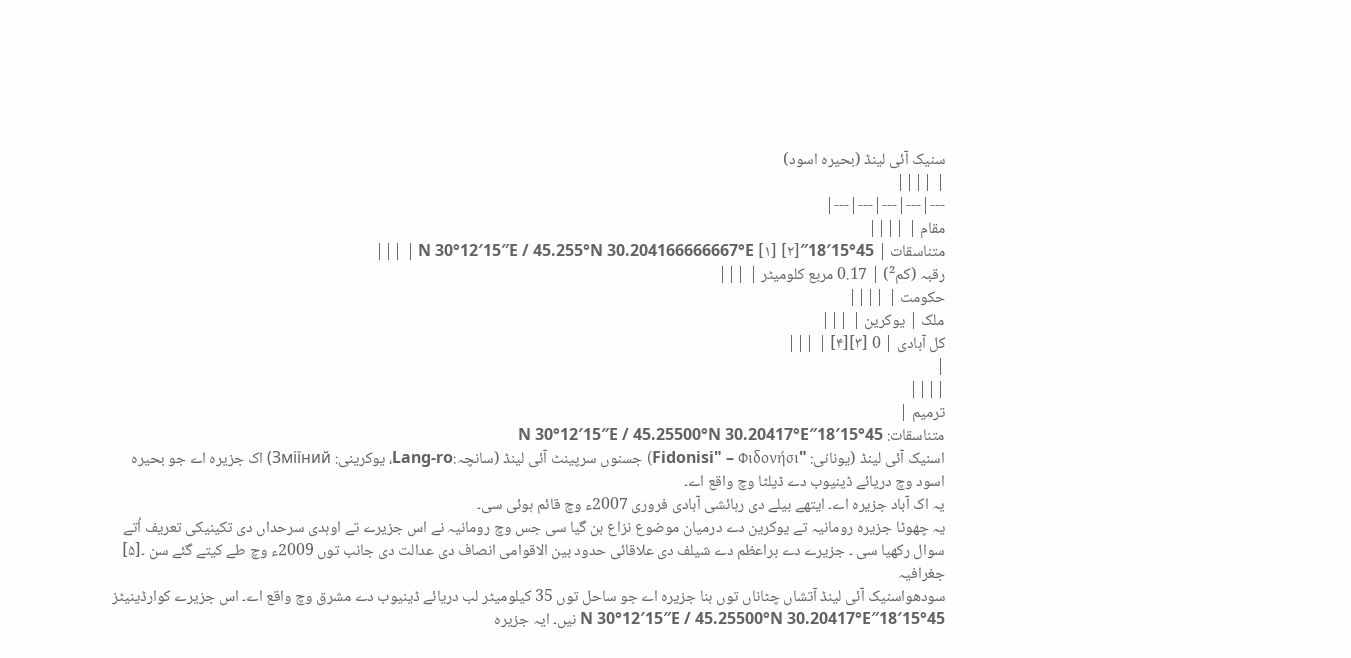سنیک آئی لینڈ (بحیرہ اسود)
| ||||
---|---|---|---|---|
مقام | ||||
متناسقات | 45°15′18″N 30°12′15″E / 45.255°N 30.204166666667°E [۱] [۲] | |||
رقبہ (كم²) | 0.17 مربع کلومیٹر | |||
حکومت | ||||
ملک | یوکرین | |||
کل آبادی | 0 [۳][۴] | |||
|
||||
ترمیم |
متناسقات: 45°15′18″N 30°12′15″E / 45.25500°N 30.20417°E
اسنیک آئی لینڈ (یونانی: "Fidonisi" – Φιδονήσι) جسنوں سرپینٹ آئی لینڈ (سانچہ:Lang-ro، یوکرینی: Зміїний) اک جزیرہ اے جو بحیرہ اسود وچ دریائے ڈینیوب دے ڈیلٹا وچ واقع اے۔
یہ اک آباد جزیرہ اے۔ ایتھے بیلے دی رہائشی آبادی فروری 2007ء وچ قائم ہوئی سی۔
یہ چھوٹا جزیرہ رومانیہ تے یوکرین دے درمیان موضوع نزاع بن گیا سی جس وچ رومانیہ نے اس جزیرے تے اوہدی سرحداں دی تکینیکی تعریف اُتے سوال رکھیا سی ۔ جزیرے دے براعظم دے شیلف دی علاقائی حدود بین الاقوامی انصاف دی عدالت دی جانب توں 2009ء وچ طے کیتے گئے سن ۔[۵]
جغرافیہ
سودھواسنیک آئی لینڈ آتشاں چٹاناں توں بنا جزیرہ اے جو ساحل توں 35 کیلومیٹر لب دریائے ڈینیوب دے مشرق وچ واقع اے۔ اس جزیرے کوارڈینیٹز 45°15′18″N 30°12′15″E / 45.25500°N 30.20417°E نيں۔ ایہ جزیرہ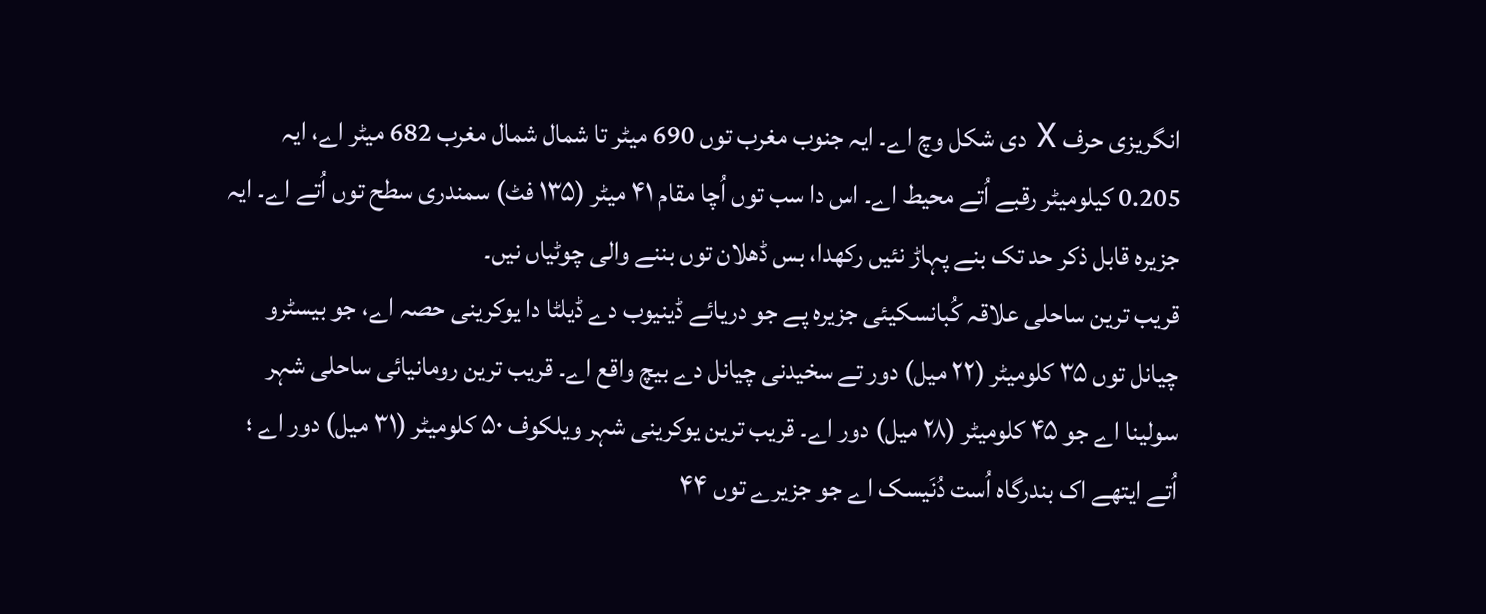انگریزی حرف X دی شکل وچ اے۔ ایہ جنوب مغرب توں 690 میٹر تا شمال شمال مغرب 682 میٹر اے، ایہ 0.205 کیلومیٹر رقبے اُتے محیط اے۔ اس دا سب توں اُچا مقام ۴۱ میٹر (۱۳۵ فٹ) سمندری سطح توں اُتے اے۔ ایہ جزیرہ قابل ذکر حد تک بنے پہاڑ نئيں رکھدا، بس ڈھلان توں بننے والی چوٹیاں نيں۔
قریب ترین ساحلی علاقہ کُبانسکیئی جزیرہ پے جو دریائے ڈینیوب دے ڈیلٹا دا یوکرینی حصہ اے، جو بیسٹرو چیانل توں ۳۵ کلومیٹر (۲۲ میل) دور تے سخیدنی چیانل دے بیچ واقع اے۔ قریب ترین رومانیائی ساحلی شہر سولینا اے جو ۴۵ کلومیٹر (۲۸ میل) دور اے۔ قریب ترین یوکرینی شہر ویلکوف ۵۰ کلومیٹر (۳۱ میل) دور اے ؛ اُتے ایتھے اک بندرگاہ اُست دُنَیسک اے جو جزیرے توں ۴۴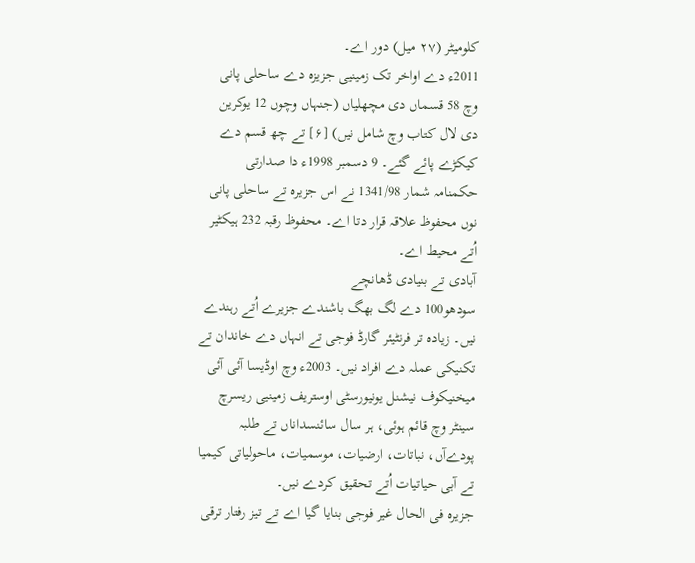کلومیٹر (۲۷ میل) دور اے۔
2011ء دے اواخر تک زمینیی جزیزہ دے ساحلی پانی وچ 58 قسماں دی مچھلیاں (جنہاں وچوں 12 یوکرین دی لال کتاب وچ شامل نيں) [۶] تے چھ قسم دے کیکڑے پائے گئے۔ 9 دسمبر 1998ء دا صدارتی حکمنامہ شمار 1341/98 نے اس جزیرہ تے ساحلی پانی نوں محفوظ علاقہ قرار دتا اے۔ محفوظ رقبہ 232 ہیکٹیر اُتے محیط اے۔
آبادی تے بنیادی ڈھانچے
سودھو100 دے لگ بھگ باشندے جزیرے اُتے رہندے نيں۔ زیادہ تر فرنٹیئر گارڈ فوجی تے انہاں دے خاندان تے تکنیکی عملہ دے افراد نيں۔ 2003ء وچ اوڈیسا آئی آئی میخنیکوف نیشنل یونیورسٹی اوستریف زمینیی ریسرچ سینٹر وچ قائم ہوئی، ہر سال سائنسداناں تے طلبہ پودےآں، نباتات، ارضیات، موسمیات، ماحولیاتی کیمیا تے آبی حیاتیات اُتے تحقیق کردے نيں۔
جزیرہ فی الحال غیر فوجی بنایا گیا اے تے تیز رفتار ترقی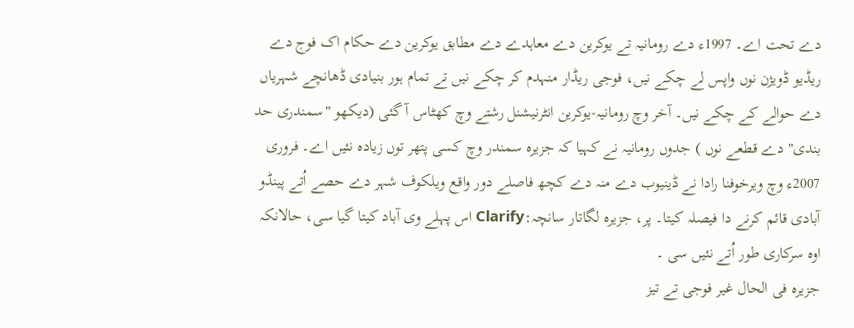دے تحت اے۔ 1997ء دے رومانیہ تے یوکرین دے معاہدے دے مطابق یوکرین دے حکام اک فوج دے ریڈیو ڈویژن نوں واپس لے چکے نيں، فوجی ریڈار منہدم کر چکے نيں تے تمام ہور بنیادی ڈھانچے شہریاں دے حوالے کے چکے نيں۔ آخر وچ رومانیہ-یوکرین انٹرنیشنل رشتے وچ کھٹاس آ گئی (دیکھو "سمندری حد بندی" دے قطعے نوں ) جدوں رومانیہ نے کہیا کہ جزیرہ سمندر وچ کسی پتھر توں زیادہ نئيں اے۔ فروری 2007ء وچ ویرخوفنا رادا نے ڈینیوب دے منہ دے کچھ فاصلے دور واقع ویلکوف شہر دے حصے اُتے پینڈو آبادی قائم کرنے دا فیصلہ کیتا۔ پر، جزیرہ لگاتار سانچہ:Clarify اس پہلے وی آباد کیتا گیا سی، حالانکہ اوہ سرکاری طور اُتے نئيں سی ۔
جزیرہ فی الحال غیر فوجی تے تیز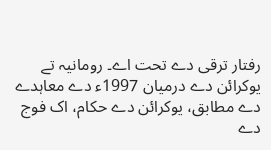رفتار ترقی دے تحت اے۔ رومانیہ تے یوکرائن دے درمیان 1997ء دے معاہدے دے مطابق، یوکرائن دے حکام، اک فوج دے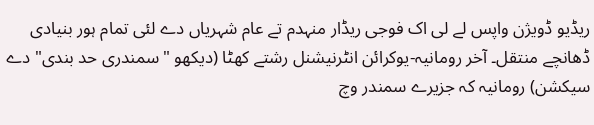ریڈیو ڈویژن واپس لے لی اک فوجی ریڈار منہدم تے عام شہریاں دے لئی تمام ہور بنیادی ڈھانچے منتقل۔ آخر رومانیہ-یوکرائن انٹرنیشنل رشتے کھٹا (دیکھو "سمندری حد بندی" دے سیکشن) رومانیہ کہ جزیرے سمندر وچ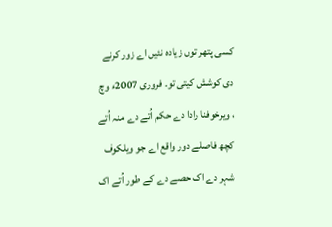کسی پتھر توں زیادہ نئيں اے زور کرنے دی کوشش کيتی تو۔ فروری 2007ء وچ ، ویرخوفنا رادا دے حکم اُتے دے منہ اُتے کچھ فاصلے دور واقع اے جو ویلکوف شہر دے اک حصے دے کے طور اُتے اک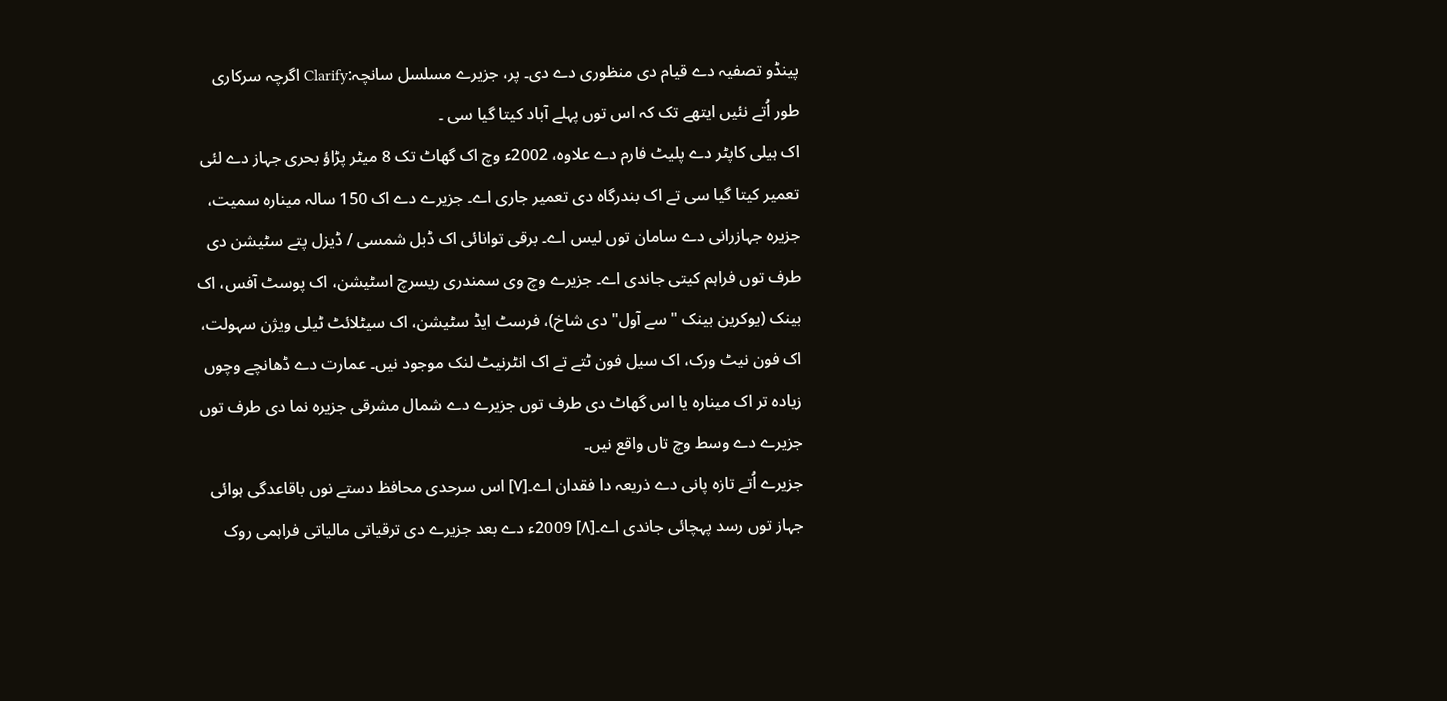پینڈو تصفیہ دے قیام دی منظوری دے دی۔ پر، جزیرے مسلسل سانچہ:Clarify اگرچہ سرکاری طور اُتے نئيں ایتھے تک کہ اس توں پہلے آباد کیتا گیا سی ۔
اک ہیلی کاپٹر دے پلیٹ فارم دے علاوہ، 2002ء وچ اک گھاٹ تک 8 میٹر پڑاؤ بحری جہاز دے لئی تعمیر کیتا گیا سی تے اک بندرگاہ دی تعمیر جاری اے۔ جزیرے دے اک 150 سالہ مینارہ سمیت، جزیرہ جہازرانی دے سامان توں لیس اے۔ برقی توانائی اک ڈبل شمسی / ڈیزل پتے سٹیشن دی طرف توں فراہم کيتی جاندی اے۔ جزیرے وچ وی سمندری ریسرچ اسٹیشن، اک پوسٹ آفس، اک بینک (یوکرین بینک "سے آول" دی شاخ)، فرسٹ ایڈ سٹیشن، اک سیٹلائٹ ٹیلی ویژن سہولت، اک فون نیٹ ورک، اک سیل فون ٹتے تے اک انٹرنیٹ لنک موجود نيں۔ عمارت دے ڈھانچے وچوں زیادہ تر اک مینارہ یا اس گھاٹ دی طرف توں جزیرے دے شمال مشرقی جزیرہ نما دی طرف توں جزیرے دے وسط وچ تاں واقع نيں۔
جزیرے اُتے تازہ پانی دے ذریعہ دا فقدان اے۔[۷] اس سرحدی محافظ دستے نوں باقاعدگی ہوائی جہاز توں رسد پہچائی جاندی اے۔[۸] 2009ء دے بعد جزیرے دی ترقیاتی مالیاتی فراہمی روک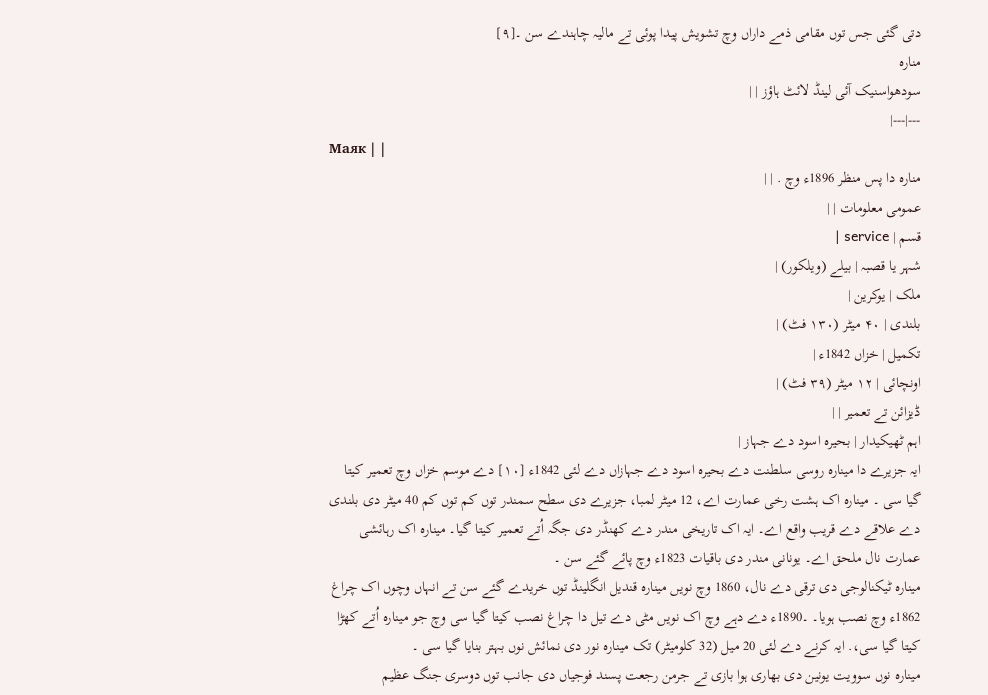دتی گئی جس توں مقامی ذمے داراں وچ تشویش پیدا پوئی تے مالیہ چاہندے سن ۔[۹]
منارہ
سودھواسنیک آئی لینڈ لائٹ ہاؤز | |
---|---|
Mаяк | |
منارہ دا پس منظر 1896ء وچ . | |
عمومی معلومات | |
قسم | service |
شہر یا قصبہ | بیلے (ویلکور) |
ملک | یوکرین |
بلندی | ۴۰ میٹر (۱۳۰ فٹ) |
تکمیل | خزاں 1842ء |
اونچائی | ۱۲ میٹر (۳۹ فٹ) |
ڈیزائن تے تعمیر | |
اہم ٹھیکیدار | بحیرہ اسود دے جہاز |
ایہ جزیرے دا مینارہ روسی سلطنت دے بحیرہ اسود دے جہازاں دے لئی 1842ء [۱۰] دے موسم خزاں وچ تعمیر کیتا گیا سی ۔ مینارہ اک ہشت رخی عمارت اے، 12 میٹر لمبا، جزیرے دی سطح سمندر توں کم توں کم 40 میٹر دی بلندی دے علاقے دے قریب واقع اے۔ ایہ اک تاریخی مندر دے کھنڈر دی جگہ اُتے تعمیر کیتا گیا۔ مینارہ اک رہائشی عمارت نال ملحق اے۔ یونانی مندر دی باقیات 1823ء وچ پائے گئے سن ۔
مینارہ ٹیکنالوجی دی ترقی دے نال، 1860 وچ نويں مینارہ قندیل انگلینڈ توں خریدے گئے سن تے انہاں وچوں اک چراغ 1862ء وچ نصب ہويا۔ ۔1890ء دے دہے وچ اک نويں مٹی دے تیل دا چراغ نصب کیتا گیا سی وچ جو مینارہ اُتے کھڑا کیتا گیا سی،. ایہ کرنے دے لئی 20 میل (32 کلومیٹر) تک مینارہ نور دی نمائش نوں بہتر بنایا گیا سی ۔
مینارہ نوں سوویت یونین دی بھاری ہوا بازی تے جرمن رجعت پسند فوجیاں دی جانب توں دوسری جنگ عظیم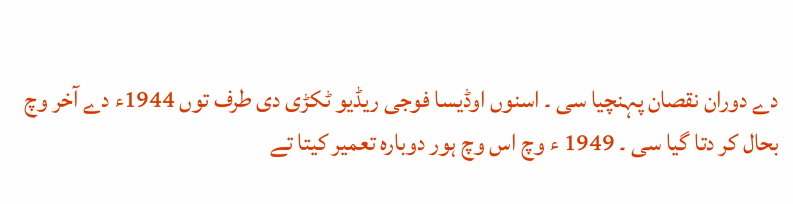دے دوران نقصان پہنچیا سی ۔ اسنوں اوڈیسا فوجی ریڈیو ٹکڑی دی طرف توں 1944ء دے آخر وچ بحال کر دتا گیا سی ۔ 1949 ء وچ اس وچ ہور دوبارہ تعمیر کیتا تے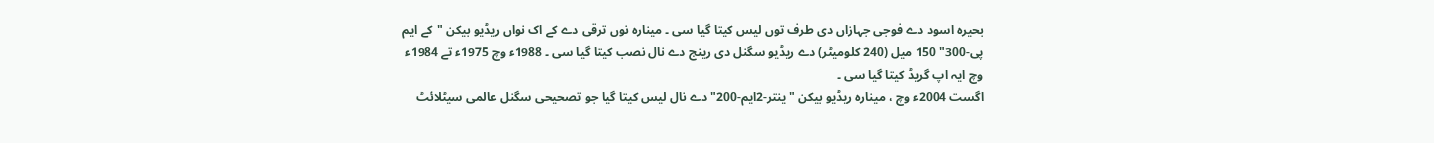بحیرہ اسود دے فوجی جہازاں دی طرف توں لیس کیتا گیا سی ۔ مینارہ نوں ترقی دے کے اک نواں ریڈیو بیکن "کے ایم پی-300" 150 میل (240 کلومیٹر) دے ریڈیو سگنل دی رینج دے نال نصب کیتا گیا سی ۔ 1988ء وچ 1975ء تے 1984ء وچ ایہ اپ گریڈ کیتا گیا سی ۔
اگست 2004ء وچ ، مینارہ ریڈیو بیکن "ینتر-2ایم-200" دے نال لیس کیتا گیا جو تصحیحی سگنل عالمی سیٹلائٹ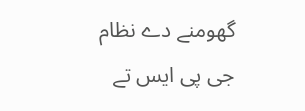گھومنے دے نظام جی پی ایس تے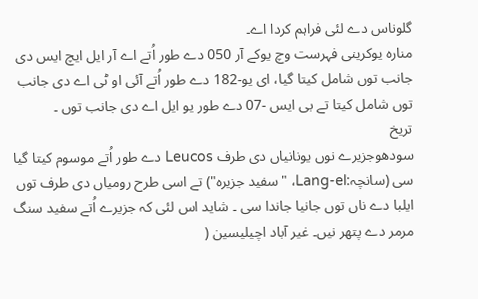گلوناس دے لئی فراہم کردا اے۔
منارہ یوکرینی فہرست وچ یوکے آر 050 دے طور اُتے اے آر ایل ایچ ایس دی جانب توں شامل کیتا گیا، ای یو-182 دے طور اُتے آئی او ٹی اے دی جانب توں شامل کیتا تے بی ایس -07 دے طور یو ایل اے دی جانب توں ۔
تریخ
سودھوجزیرے نوں یونانیاں دی طرف Leucos دے طور اُتے موسوم کیتا گیا سی (سانچہ:Lang-el، "سفید جزیرہ") تے اسی طرح رومیاں دی طرف توں ایلبا دے ناں توں جانیا جاندا سی ۔ شاید اس لئی کہ جزیرے اُتے سفید سنگ مرمر دے پتھر نيں۔ غیر آباد اچیلیسین (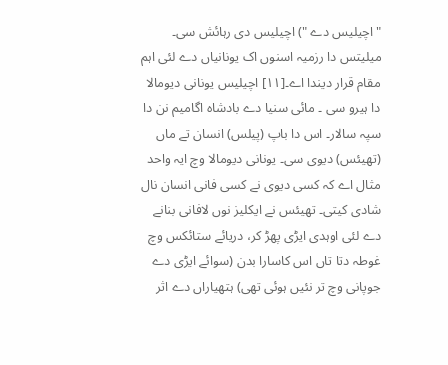"اچیلیس دے ") اچیلیس دی رہائش سی۔
میلیتس دا رزمیہ اسنوں اک یونانیاں دے لئی اہم مقام قرار دیندا اے۔[۱۱] اچیلیس یونانی دیومالا دا ہیرو سی ۔ مائی سنیا دے بادشاہ اگامیم نن دا سپہ سالار۔ اس دا باپ (پیلس) انسان تے ماں (تھیئس) دیوی سی۔ یونانی دیومالا وچ ایہ واحد مثال اے کہ کسی دیوی نے کسی فانی انسان نال شادی کيتی۔ تھیئس نے ایکلیز نوں لافانی بنانے دے لئی اوہدی ایڑی پھڑ کر، دریائے ستائکس وچ غوطہ دتا تاں اس کاسارا بدن (سوائے ایڑی دے جوپانی وچ تر نئيں ہوئی تھی) ہتھیاراں دے اثر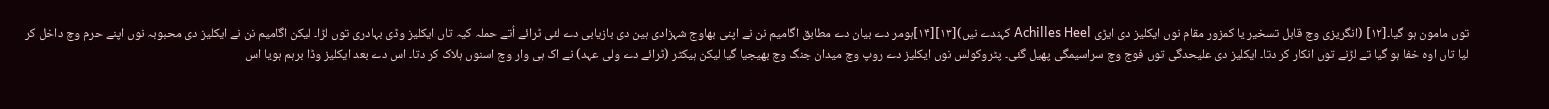توں مامون ہو گیا۔[۱۲] (انگریزی وچ قابل تسخیر یا کمزور مقام نوں ایکلیز دی ایڑی Achilles Heel کہندے نيں)[۱۳][۱۴]ہومر دے بیان دے مطابق اگامیم نن نے اپنی بھاوج شہزادی ہین دی بازیابی دے لئی ٹرائے اُتے حملہ کیہ تاں ایکلیز وڈی بہادری توں لڑا۔ لیکن اگامیم نن نے ایکلیز دی محبوبہ نوں اپنے حرم وچ داخل کر ليا تاں اوہ خفا ہو گیا تے لڑنے توں انکار کر دتا۔ ایکلیز دی علیحدگی توں فوج وچ سراسیمگی پھیل گئی۔ پٹروکولس نوں ایکلیز دے روپ وچ میدان جنگ وچ بھیجیا گیا لیکن ہیکٹر (ٹرائے دے ولی عہد) نے اک ہی وار وچ اسنوں ہلاک کر دتا۔ اس دے بعد ایکلیز وڈا برہم ہويا اس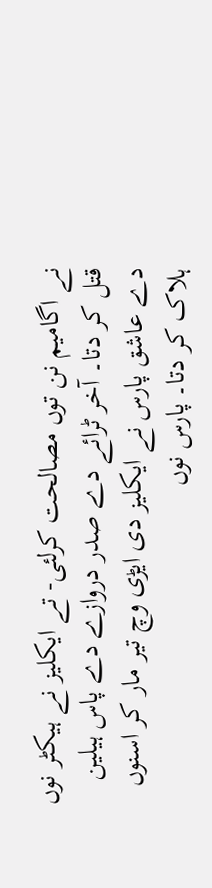نے اگامیم نن توں مصالحت کرلئی- تے ایکلیز نے ہیکٹر نوں قتل کر دتا۔ آخر ٹرائے دے صدر دروازے دے پاس ہیلین دے عاشق پارس نے ایکلیز دی ایڑی وچ تیر مار کر اسنوں ہلاک کر دتا۔ پارس نوں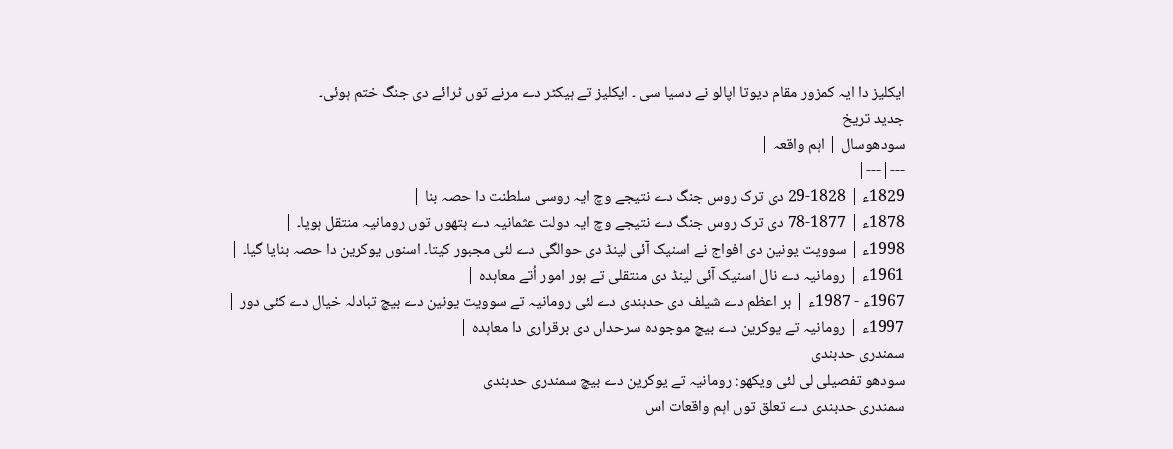ایکلیز دا ایہ کمزور مقام دیوتا اپالو نے دسیا سی ۔ ایکلیز تے ہیکٹر دے مرنے توں ٹرائے دی جنگ ختم ہوئی۔
جدید تریخ
سودھوسال | اہم واقعہ |
---|---|
1829ء | 1828-29 دی ترک روس جنگ دے نتیجے وچ ایہ روسی سلطنت دا حصہ بنا |
1878ء | 1877-78 دی ترک روس جنگ دے نتیجے وچ ایہ دولت عثمانیہ دے ہتھوں توں رومانیہ منتقل ہويا۔ |
1998ء | سوویت یونین دی افواج نے اسنیک آئی لینڈ دی حوالگی دے لئی مجبور کیتا۔ اسنوں یوکرین دا حصہ بنایا گیا۔ |
1961ء | رومانیہ دے نال اسنیک آئی لینڈ دی منتقلی تے ہور امور اُتے معاہدہ |
1967ء - 1987ء | بر اعظم دے شیلف دی حدبندی دے لئی رومانیہ تے سوویت یونین دے بیچ تبادلہ خیال دے کئی دور |
1997ء | رومانیہ تے یوکرین دے بیچ موجودہ سرحداں دی برقراری دا معاہدہ |
سمندری حدبندی
سودھو تفصیلی لی لئی ویکھو: رومانیہ تے یوکرین دے بیچ سمندری حدبندی
سمندری حدبندی دے تعلق توں اہم واقعات اس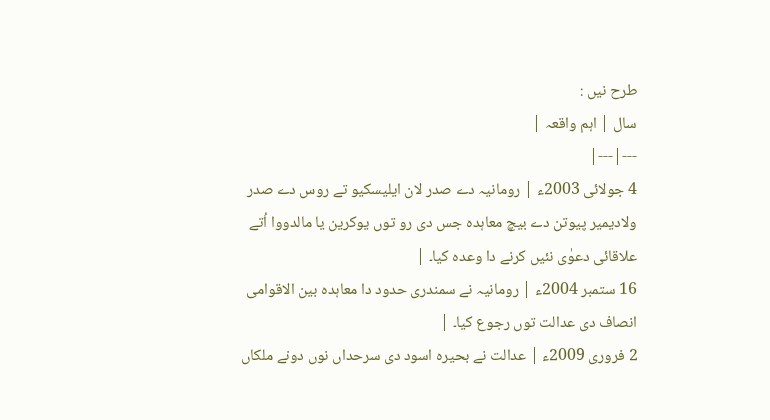طرح نيں :
سال | اہم واقعہ |
---|---|
4 جولائی 2003ء | رومانیہ دے صدر لان ایلیسکیو تے روس دے صدر ولادیمیر پیوتن دے بیچ معاہدہ جس دی رو توں یوکرین یا مالدووا اُتے علاقائی دعوٰی نئيں کرنے دا وعدہ کیا۔ |
16 ستمبر 2004ء | رومانیہ نے سمندری حدود دا معاہدہ بین الاقوامی انصاف دی عدالت توں رجوع کیا۔ |
2 فروری 2009ء | عدالت نے بحیرہ اسود دی سرحداں نوں دونے ملکاں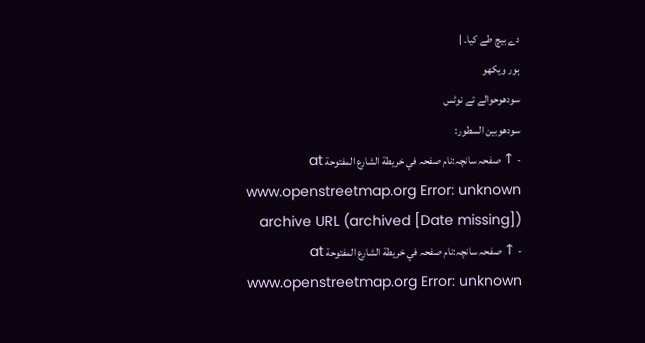دے بیچ طے کیا۔ |
ہور ویکھو
سودھوحوالے تے نوٹس
سودھوبین السطور:
- ↑ صفحہ سانچہ:نام صفحہ في خريطة الشارع المفتوحة at www.openstreetmap.org Error: unknown archive URL (archived [Date missing])
- ↑ صفحہ سانچہ:نام صفحہ في خريطة الشارع المفتوحة at www.openstreetmap.org Error: unknown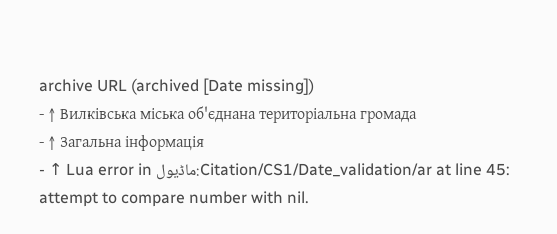archive URL (archived [Date missing])
- ↑ Вилківська міська об'єднана територіальна громада
- ↑ Загальна інформація
- ↑ Lua error in ماڈیول:Citation/CS1/Date_validation/ar at line 45: attempt to compare number with nil.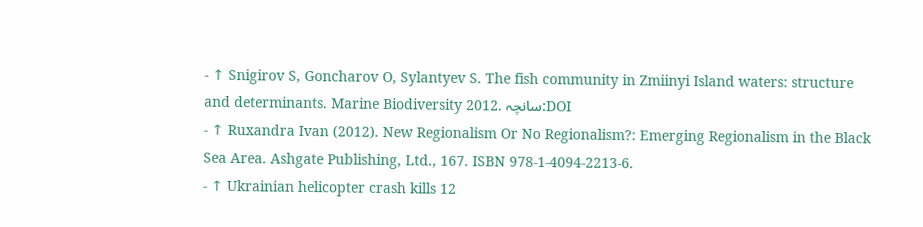- ↑ Snigirov S, Goncharov O, Sylantyev S. The fish community in Zmiinyi Island waters: structure and determinants. Marine Biodiversity 2012. سانچہ:DOI
- ↑ Ruxandra Ivan (2012). New Regionalism Or No Regionalism?: Emerging Regionalism in the Black Sea Area. Ashgate Publishing, Ltd., 167. ISBN 978-1-4094-2213-6.
- ↑ Ukrainian helicopter crash kills 12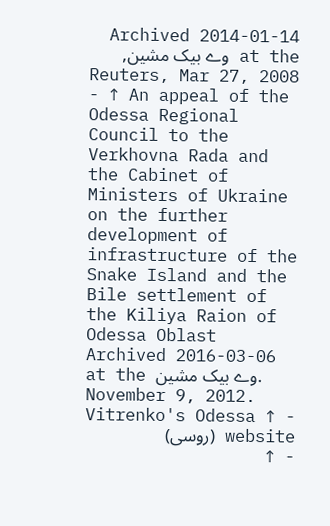Archived 2014-01-14 at the وے بیک مشین, Reuters, Mar 27, 2008
- ↑ An appeal of the Odessa Regional Council to the Verkhovna Rada and the Cabinet of Ministers of Ukraine on the further development of infrastructure of the Snake Island and the Bile settlement of the Kiliya Raion of Odessa Oblast Archived 2016-03-06 at the وے بیک مشین. November 9, 2012.
- ↑ Vitrenko's Odessa website (روسی)
- ↑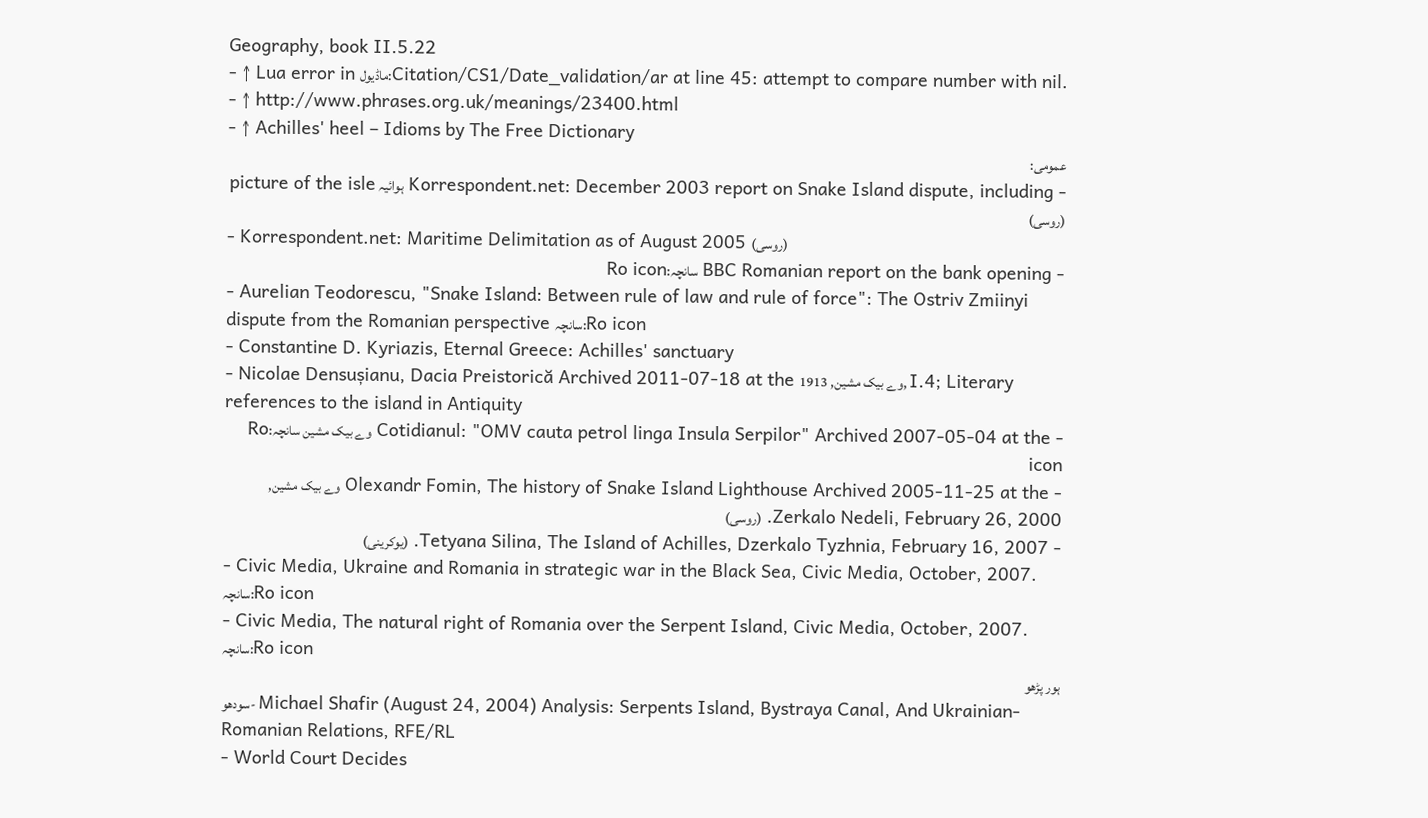Geography, book II.5.22
- ↑ Lua error in ماڈیول:Citation/CS1/Date_validation/ar at line 45: attempt to compare number with nil.
- ↑ http://www.phrases.org.uk/meanings/23400.html
- ↑ Achilles' heel – Idioms by The Free Dictionary
عمومی:
- Korrespondent.net: December 2003 report on Snake Island dispute, including ہوائیہ picture of the isle (روسی)
- Korrespondent.net: Maritime Delimitation as of August 2005 (روسی)
- BBC Romanian report on the bank opening سانچہ:Ro icon
- Aurelian Teodorescu, "Snake Island: Between rule of law and rule of force": The Ostriv Zmiinyi dispute from the Romanian perspective سانچہ:Ro icon
- Constantine D. Kyriazis, Eternal Greece: Achilles' sanctuary
- Nicolae Densușianu, Dacia Preistorică Archived 2011-07-18 at the وے بیک مشین, 1913, I.4; Literary references to the island in Antiquity
- Cotidianul: "OMV cauta petrol linga Insula Serpilor" Archived 2007-05-04 at the وے بیک مشین سانچہ:Ro icon
- Olexandr Fomin, The history of Snake Island Lighthouse Archived 2005-11-25 at the وے بیک مشین, Zerkalo Nedeli, February 26, 2000. (روسی)
- Tetyana Silina, The Island of Achilles, Dzerkalo Tyzhnia, February 16, 2007. (یوکرینی)
- Civic Media, Ukraine and Romania in strategic war in the Black Sea, Civic Media, October, 2007. سانچہ:Ro icon
- Civic Media, The natural right of Romania over the Serpent Island, Civic Media, October, 2007. سانچہ:Ro icon
ہور پڑھو
سودھو- Michael Shafir (August 24, 2004) Analysis: Serpents Island, Bystraya Canal, And Ukrainian-Romanian Relations, RFE/RL
- World Court Decides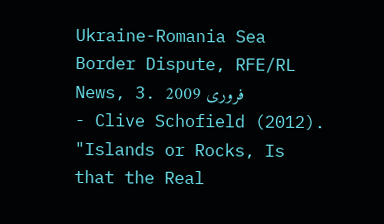Ukraine-Romania Sea Border Dispute, RFE/RL News, 3. فروری 2009
- Clive Schofield (2012). "Islands or Rocks, Is that the Real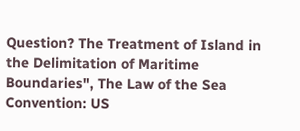Question? The Treatment of Island in the Delimitation of Maritime Boundaries", The Law of the Sea Convention: US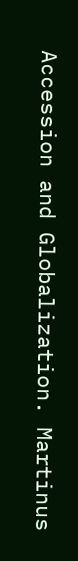Accession and Globalization. Martinus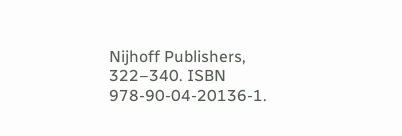Nijhoff Publishers, 322–340. ISBN 978-90-04-20136-1.